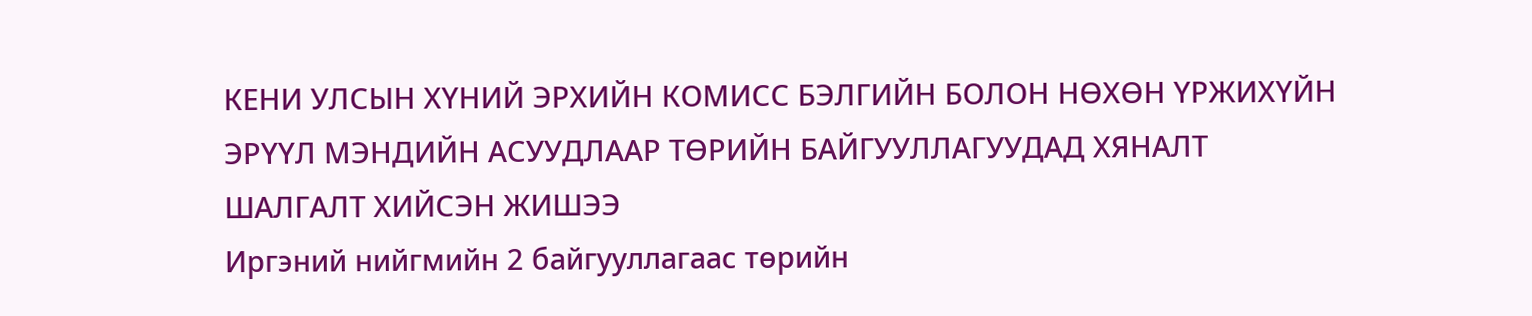КЕНИ УЛСЫН ХҮНИЙ ЭРХИЙН КОМИСС БЭЛГИЙН БОЛОН НӨХӨН ҮРЖИХҮЙН
ЭРҮҮЛ МЭНДИЙН АСУУДЛААР ТӨРИЙН БАЙГУУЛЛАГУУДАД ХЯНАЛТ
ШАЛГАЛТ ХИЙСЭН ЖИШЭЭ
Иргэний нийгмийн 2 байгууллагаас төрийн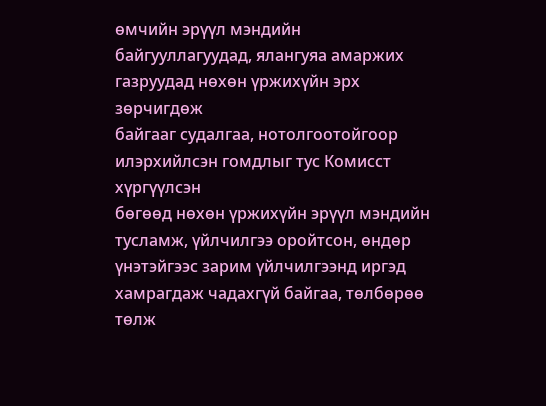өмчийн эрүүл мэндийн
байгууллагуудад, ялангуяа амаржих газруудад нөхөн үржихүйн эрх зөрчигдөж
байгааг судалгаа, нотолгоотойгоор илэрхийлсэн гомдлыг тус Комисст хүргүүлсэн
бөгөөд нөхөн үржихүйн эрүүл мэндийн тусламж, үйлчилгээ оройтсон, өндөр
үнэтэйгээс зарим үйлчилгээнд иргэд хамрагдаж чадахгүй байгаа, төлбөрөө
төлж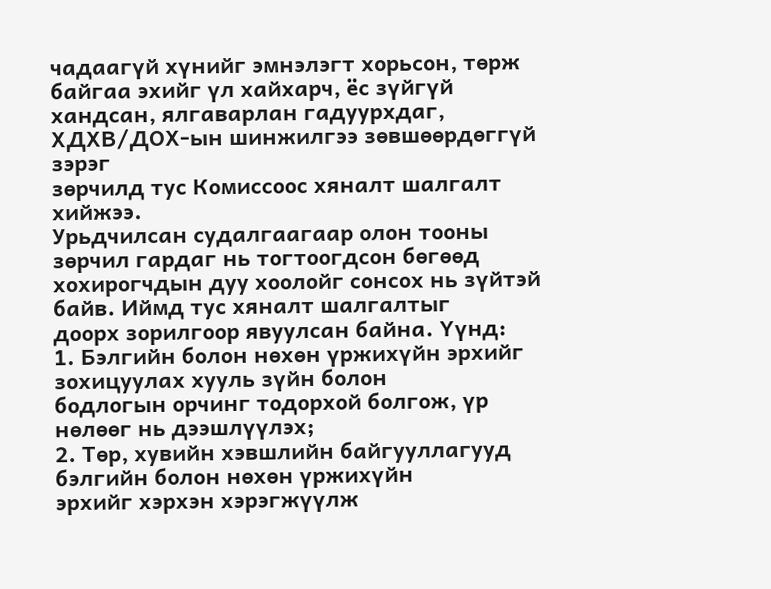чадаагүй хүнийг эмнэлэгт хорьсон, төрж байгаа эхийг үл хайхарч, ёс зүйгүй
хандсан, ялгаварлан гадуурхдаг, ХДХВ/ДОХ-ын шинжилгээ зөвшөөрдөггүй зэрэг
зөрчилд тус Комиссоос хяналт шалгалт хийжээ.
Урьдчилсан судалгаагаар олон тооны зөрчил гардаг нь тогтоогдсон бөгөөд
хохирогчдын дуу хоолойг сонсох нь зүйтэй байв. Иймд тус хяналт шалгалтыг
доорх зорилгоор явуулсан байна. Үүнд:
1. Бэлгийн болон нөхөн үржихүйн эрхийг зохицуулах хууль зүйн болон
бодлогын орчинг тодорхой болгож, үр нөлөөг нь дээшлүүлэх;
2. Төр, хувийн хэвшлийн байгууллагууд бэлгийн болон нөхөн үржихүйн
эрхийг хэрхэн хэрэгжүүлж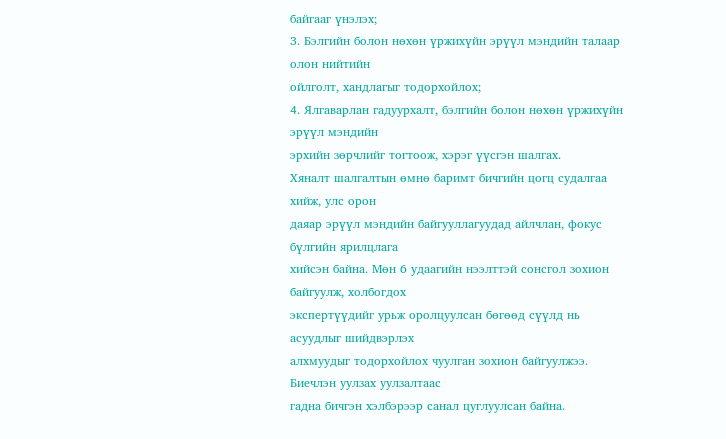байгааг үнэлэх;
3. Бэлгийн болон нөхөн үржихүйн эрүүл мэндийн талаар олон нийтийн
ойлголт, хандлагыг тодорхойлох;
4. Ялгаварлан гадуурхалт, бэлгийн болон нөхөн үржихүйн эрүүл мэндийн
эрхийн зөрчлийг тогтоож, хэрэг үүсгэн шалгах.
Хяналт шалгалтын өмнө баримт бичгийн цогц судалгаа хийж, улс орон
даяар эрүүл мэндийн байгууллагуудад айлчлан, фокус бүлгийн ярилцлага
хийсэн байна. Мөн 6 удаагийн нээлттэй сонсгол зохион байгуулж, холбогдох
экспертүүдийг урьж оролцуулсан бөгөөд сүүлд нь асуудлыг шийдвэрлэх
алхмуудыг тодорхойлох чуулган зохион байгуулжээ. Биечлэн уулзах уулзалтаас
гадна бичгэн хэлбэрээр санал цуглуулсан байна.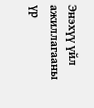Энэхүү үйл ажиллагааны үр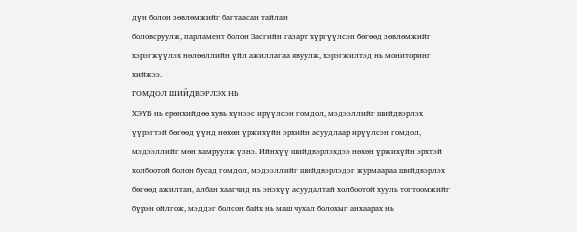дүн болон зөвлөмжийг багтаасан тайлан
боловсруулж, парламент болон Засгийн газарт хүргүүлсэн бөгөөд зөвлөмжийг
хэрэгжүүлэх нөлөөллийн үйл ажиллагаа явуулж, хэрэгжилтэд нь мониторинг
хийжээ.
ГОМДОЛ ШИЙДВЭРЛЭХ НЬ
ХЭҮБ нь ерөнхийдөө хувь хүнээс ирүүлсэн гомдол, мэдээллийг шийдвэрлэх
үүрэгтэй бөгөөд үүнд нөхөн үржихүйн эрхийн асуудлаар ирүүлсэн гомдол,
мэдээллийг мөн хамруулж үзнэ. Ийнхүү шийдвэрлэхдээ нөхөн үржихүйн эрхтэй
холбоотой болон бусад гомдол, мэдээллийг шийдвэрлэдэг журмаараа шийдвэрлэх
бөгөөд ажилтан, албан хаагчид нь энэхүү асуудалтай холбоотой хууль тогтоомжийг
бүрэн ойлгож, мэддэг болсон байх нь маш чухал болохыг анхаарах нь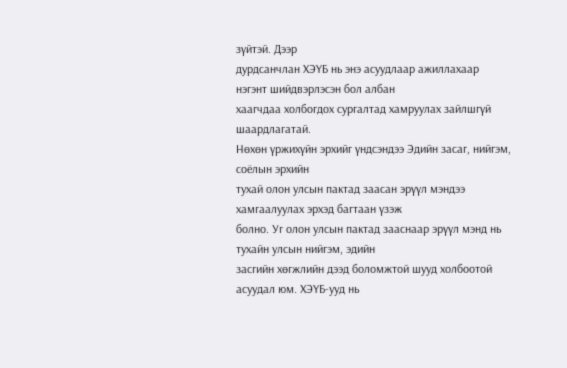зүйтэй. Дээр
дурдсанчлан ХЭҮБ нь энэ асуудлаар ажиллахаар нэгэнт шийдвэрлэсэн бол албан
хаагчдаа холбогдох сургалтад хамруулах зайлшгүй шаардлагатай.
Нөхөн үржихүйн эрхийг үндсэндээ Эдийн засаг, нийгэм, соёлын эрхийн
тухай олон улсын пактад заасан эрүүл мэндээ хамгаалуулах эрхэд багтаан үзэж
болно. Уг олон улсын пактад зааснаар эрүүл мэнд нь тухайн улсын нийгэм, эдийн
засгийн хөгжлийн дээд боломжтой шууд холбоотой асуудал юм. ХЭҮБ-ууд нь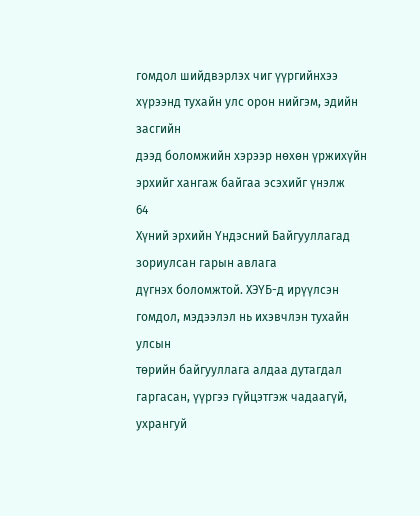гомдол шийдвэрлэх чиг үүргийнхээ хүрээнд тухайн улс орон нийгэм, эдийн засгийн
дээд боломжийн хэрээр нөхөн үржихүйн эрхийг хангаж байгаа эсэхийг үнэлж
64
Хүний эрхийн Үндэсний Байгууллагад зориулсан гарын авлага
дүгнэх боломжтой. ХЭҮБ-д ирүүлсэн гомдол, мэдээлэл нь ихэвчлэн тухайн улсын
төрийн байгууллага алдаа дутагдал гаргасан, үүргээ гүйцэтгэж чадаагүй, ухрангуй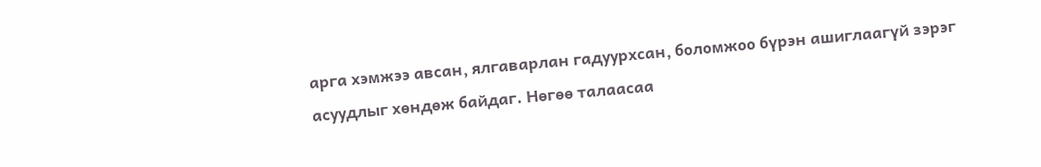арга хэмжээ авсан, ялгаварлан гадуурхсан, боломжоо бүрэн ашиглаагүй зэрэг
асуудлыг хөндөж байдаг. Нөгөө талаасаа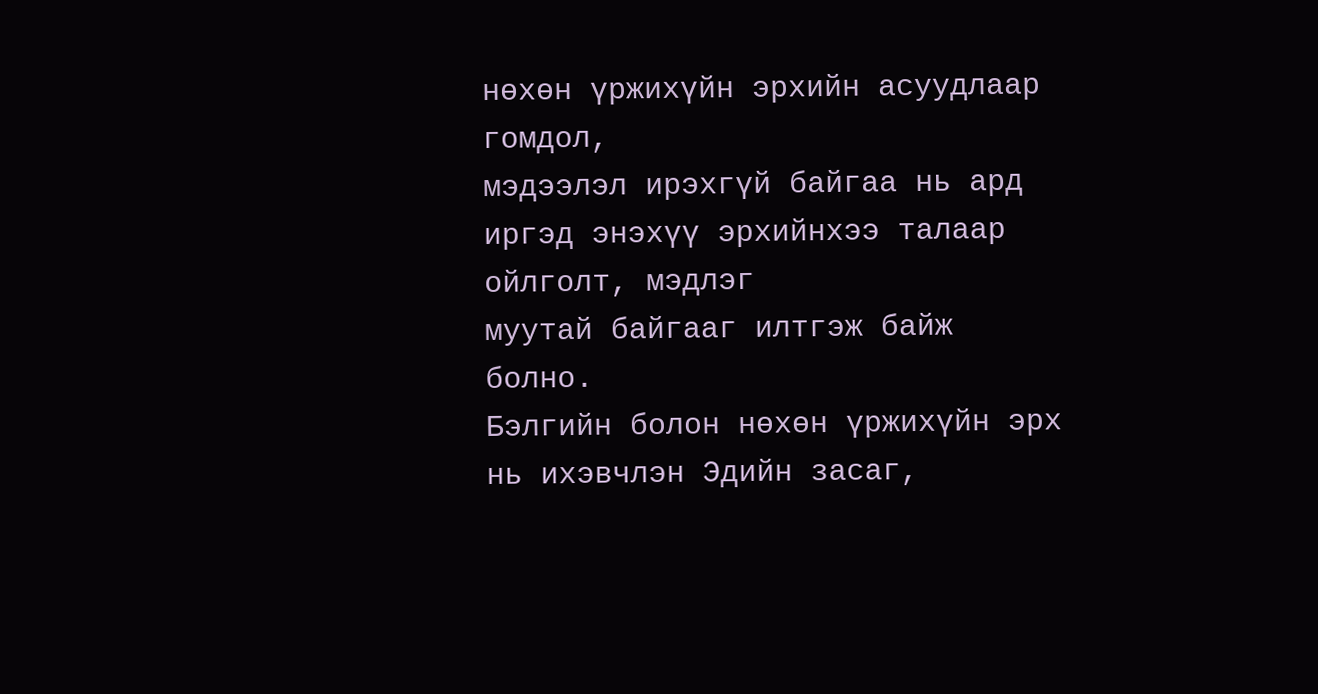нөхөн үржихүйн эрхийн асуудлаар гомдол,
мэдээлэл ирэхгүй байгаа нь ард иргэд энэхүү эрхийнхээ талаар ойлголт, мэдлэг
муутай байгааг илтгэж байж болно.
Бэлгийн болон нөхөн үржихүйн эрх нь ихэвчлэн Эдийн засаг,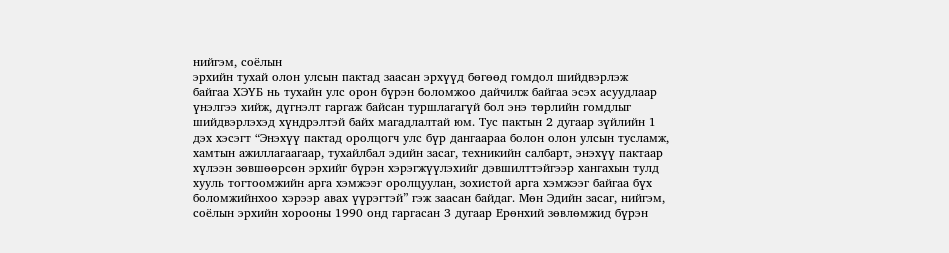нийгэм, соёлын
эрхийн тухай олон улсын пактад заасан эрхүүд бөгөөд гомдол шийдвэрлэж
байгаа ХЭҮБ нь тухайн улс орон бүрэн боломжоо дайчилж байгаа эсэх асуудлаар
үнэлгээ хийж, дүгнэлт гаргаж байсан туршлагагүй бол энэ төрлийн гомдлыг
шийдвэрлэхэд хүндрэлтэй байх магадлалтай юм. Тус пактын 2 дугаар зүйлийн 1
дэх хэсэгт “Энэхүү пактад оролцогч улс бүр дангаараа болон олон улсын тусламж,
хамтын ажиллагаагаар, тухайлбал эдийн засаг, техникийн салбарт, энэхүү пактаар
хүлээн зөвшөөрсөн эрхийг бүрэн хэрэгжүүлэхийг дэвшилттэйгээр хангахын тулд
хууль тогтоомжийн арга хэмжээг оролцуулан, зохистой арга хэмжээг байгаа бүх
боломжийнхоо хэрээр авах үүрэгтэй” гэж заасан байдаг. Мөн Эдийн засаг, нийгэм,
соёлын эрхийн хорооны 1990 онд гаргасан 3 дугаар Ерөнхий зөвлөмжид бүрэн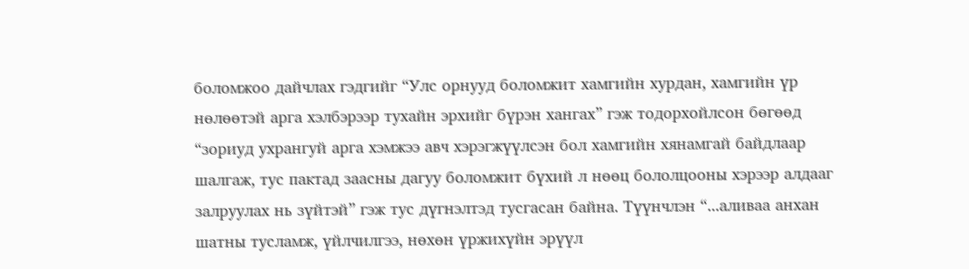боломжоо дайчлах гэдгийг “Улс орнууд боломжит хамгийн хурдан, хамгийн үр
нөлөөтэй арга хэлбэрээр тухайн эрхийг бүрэн хангах” гэж тодорхойлсон бөгөөд
“зориуд ухрангуй арга хэмжээ авч хэрэгжүүлсэн бол хамгийн хянамгай байдлаар
шалгаж, тус пактад заасны дагуу боломжит бүхий л нөөц бололцооны хэрээр алдааг
залруулах нь зүйтэй” гэж тус дүгнэлтэд тусгасан байна. Түүнчлэн “...аливаа анхан
шатны тусламж, үйлчилгээ, нөхөн үржихүйн эрүүл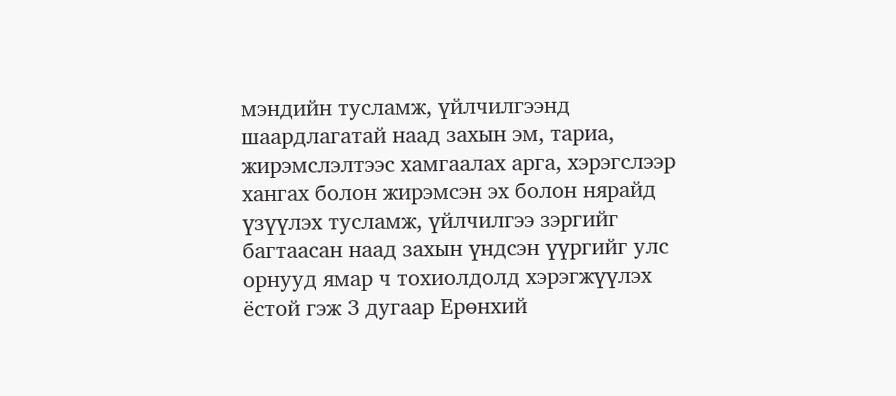мэндийн тусламж, үйлчилгээнд
шаардлагатай наад захын эм, тариа, жирэмслэлтээс хамгаалах арга, хэрэгслээр
хангах болон жирэмсэн эх болон нярайд үзүүлэх тусламж, үйлчилгээ зэргийг
багтаасан наад захын үндсэн үүргийг улс орнууд ямар ч тохиолдолд хэрэгжүүлэх
ёстой гэж 3 дугаар Ерөнхий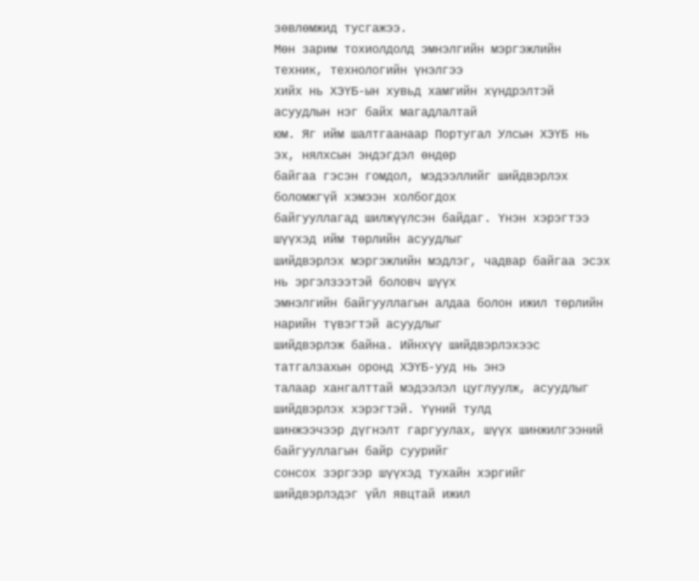зөвлөмжид тусгажээ.
Мөн зарим тохиолдолд эмнэлгийн мэргэжлийн техник, технологийн үнэлгээ
хийх нь ХЭҮБ-ын хувьд хамгийн хүндрэлтэй асуудлын нэг байх магадлалтай
юм. Яг ийм шалтгаанаар Португал Улсын ХЭҮБ нь эх, нялхсын эндэгдэл өндөр
байгаа гэсэн гомдол, мэдээллийг шийдвэрлэх боломжгүй хэмээн холбогдох
байгууллагад шилжүүлсэн байдаг. Үнэн хэрэгтээ шүүхэд ийм төрлийн асуудлыг
шийдвэрлэх мэргэжлийн мэдлэг, чадвар байгаа эсэх нь эргэлзээтэй боловч шүүх
эмнэлгийн байгууллагын алдаа болон ижил төрлийн нарийн түвэгтэй асуудлыг
шийдвэрлэж байна. Ийнхүү шийдвэрлэхээс татгалзахын оронд ХЭҮБ-ууд нь энэ
талаар хангалттай мэдээлэл цуглуулж, асуудлыг шийдвэрлэх хэрэгтэй. Үүний тулд
шинжээчээр дүгнэлт гаргуулах, шүүх шинжилгээний байгууллагын байр суурийг
сонсох зэргээр шүүхэд тухайн хэргийг шийдвэрлэдэг үйл явцтай ижил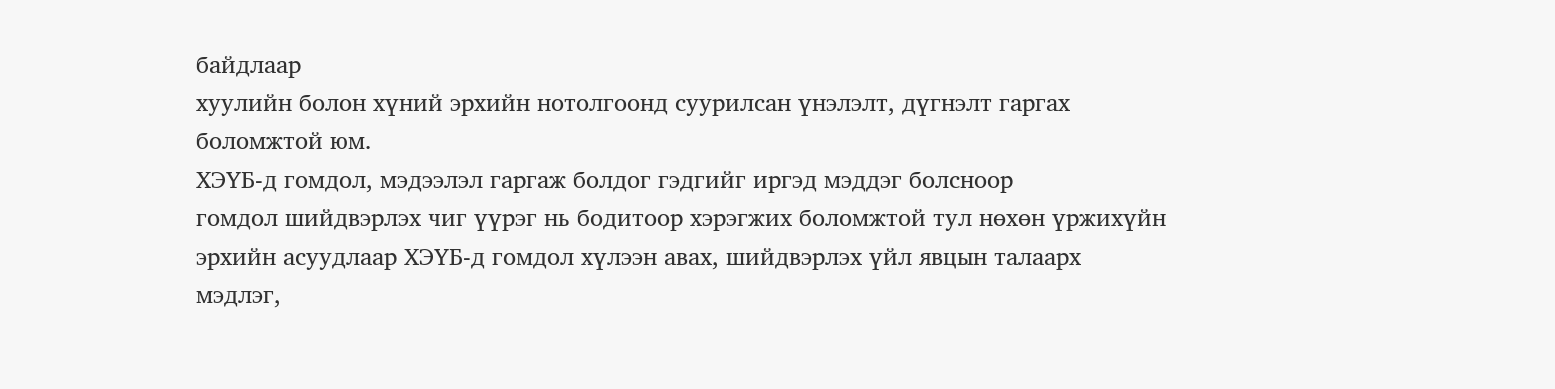байдлаар
хуулийн болон хүний эрхийн нотолгоонд суурилсан үнэлэлт, дүгнэлт гаргах
боломжтой юм.
ХЭҮБ-д гомдол, мэдээлэл гаргаж болдог гэдгийг иргэд мэддэг болсноор
гомдол шийдвэрлэх чиг үүрэг нь бодитоор хэрэгжих боломжтой тул нөхөн үржихүйн
эрхийн асуудлаар ХЭҮБ-д гомдол хүлээн авах, шийдвэрлэх үйл явцын талаарх
мэдлэг,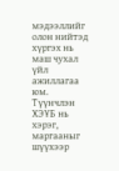мэдээллийг олон нийтэд хүргэх нь маш чухал үйл ажиллагаа юм.
Түүнчлэн ХЭҮБ нь хэрэг, маргааныг шүүхээр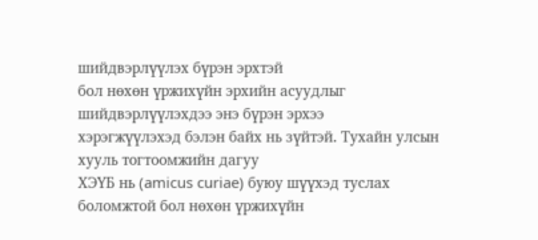шийдвэрлүүлэх бүрэн эрхтэй
бол нөхөн үржихүйн эрхийн асуудлыг шийдвэрлүүлэхдээ энэ бүрэн эрхээ
хэрэгжүүлэхэд бэлэн байх нь зүйтэй. Тухайн улсын хууль тогтоомжийн дагуу
ХЭҮБ нь (amicus curiae) буюу шүүхэд туслах боломжтой бол нөхөн үржихүйн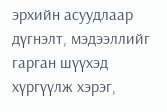эрхийн асуудлаар дүгнэлт, мэдээллийг гарган шүүхэд хүргүүлж хэрэг,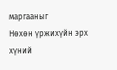маргааныг
Нөхөн үржихүйн эрх хүний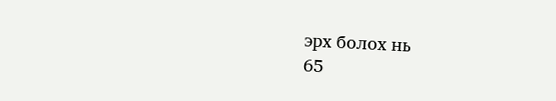эрх болох нь
65